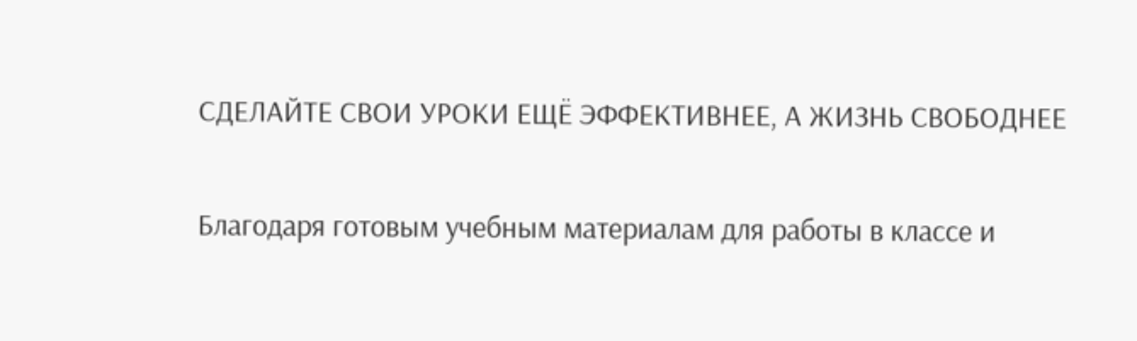СДЕЛАЙТЕ СВОИ УРОКИ ЕЩЁ ЭФФЕКТИВНЕЕ, А ЖИЗНЬ СВОБОДНЕЕ

Благодаря готовым учебным материалам для работы в классе и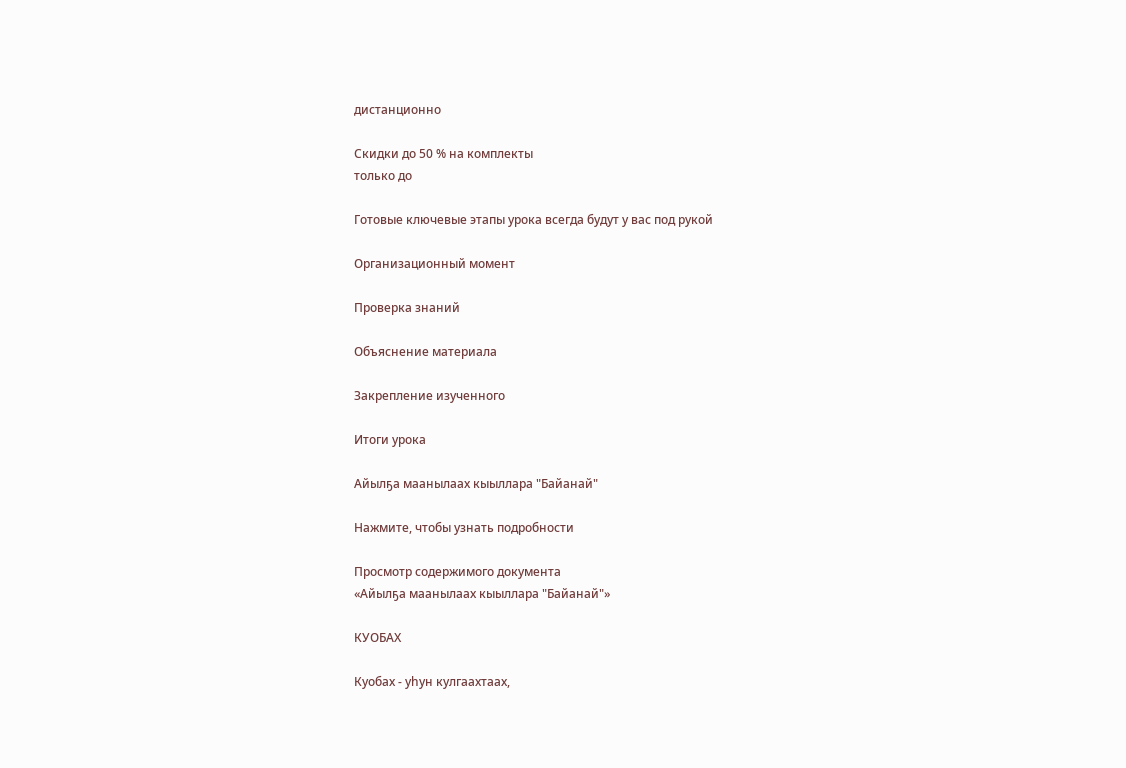дистанционно

Скидки до 50 % на комплекты
только до

Готовые ключевые этапы урока всегда будут у вас под рукой

Организационный момент

Проверка знаний

Объяснение материала

Закрепление изученного

Итоги урока

Айылҕа маанылаах кыыллара "Байанай"

Нажмите, чтобы узнать подробности

Просмотр содержимого документа
«Айылҕа маанылаах кыыллара "Байанай"»

КУОБАХ

Куобах - уһун кулгаахтаах,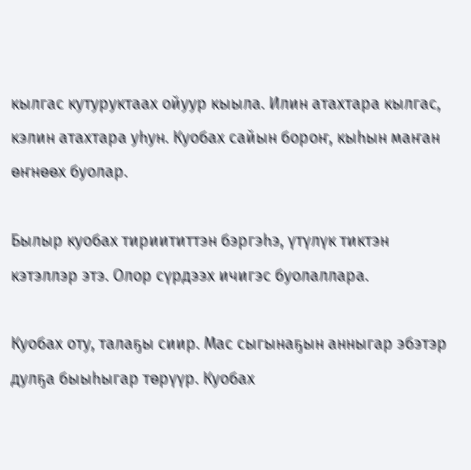кылгас кутуруктаах ойуур кыыла. Илин атахтара кылгас, кэлин атахтара уһун. Куобах сайын бороҥ, кыһын маҥан өҥнөөх буолар.

Былыр куобах тириититтэн бэргэһэ, үтүлүк тиктэн кэтэллэр этэ. Олор сүрдээх ичигэс буолаллара.

Куобах оту, талаҕы сиир. Мас сыгынаҕын анныгар эбэтэр дулҕа быыһыгар төрүүр. Куобах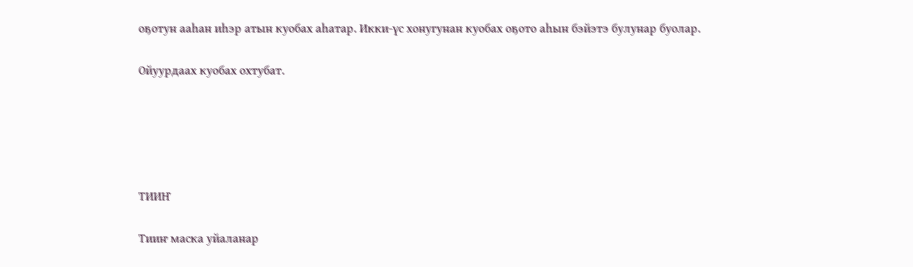оҕотун ааһан иһэр атын куобах аһатар. Икки-үс хонугунан куобах оҕото аһын бэйэтэ булунар буолар.

Ойуурдаах куобах охтубат.





ТИИҤ

Тииҥ маска уйаланар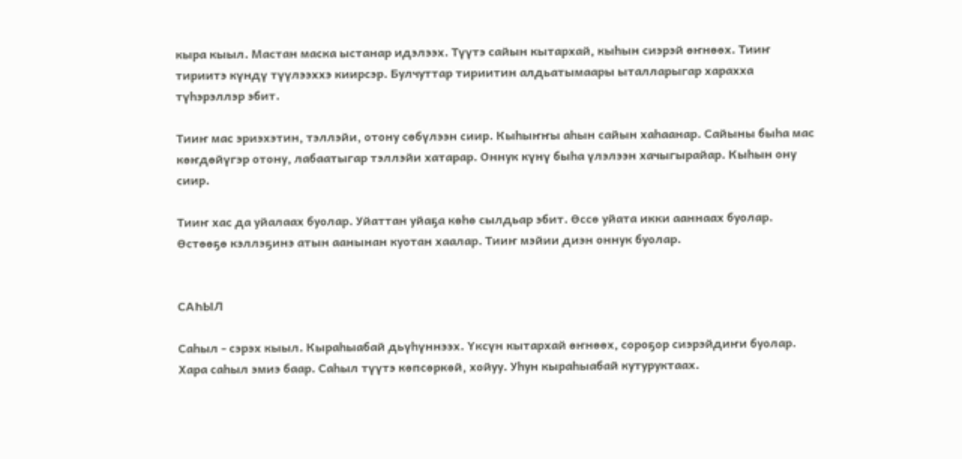кыра кыыл. Мастан маска ыстанар идэлээх. Түүтэ сайын кытархай, кыһын сиэрэй өҥнөөх. Тииҥ тириитэ күндү түүлээххэ киирсэр. Булчуттар тириитин алдьатымаары ыталларыгар харахха түһэрэллэр эбит.

Тииҥ мас эриэхэтин, тэллэйи, отону сөбүлээн сиир. Кыһыҥҥы аһын сайын хаһаанар. Сайыны быһа мас көҥдөйүгэр отону, лабаатыгар тэллэйи хатарар. Оннук күнү быһа үлэлээн хачыгырайар. Кыһын ону сиир.

Тииҥ хас да уйалаах буолар. Уйаттан уйаҕа көһө сылдьар эбит. Өссө уйата икки ааннаах буолар. Өстөөҕө кэллэҕинэ атын аанынан куотан хаалар. Тииҥ мэйии диэн оннук буолар.


САҺЫЛ

Саһыл - сэрэх кыыл. Кыраһыабай дьүһүннээх. Үксүн кытархай өҥнөөх, сороҕор сиэрэйдиҥи буолар. Хара саһыл эмиэ баар. Саһыл түүтэ көпсөркөй, хойуу. Уһун кыраһыабай кутуруктаах.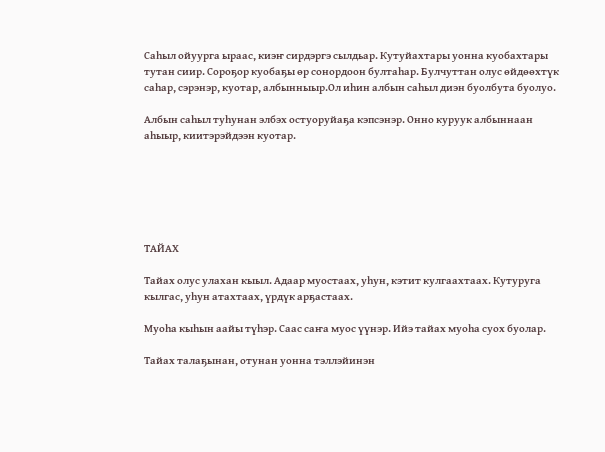Саһыл ойуурга ыраас, киэҥ сирдэргэ сылдьар. Кутуйахтары уонна куобахтары тутан сиир. Сороҕор куобаҕы өр сонордоон бултаһар. Булчуттан олус өйдөөхтүк саһар, сэрэнэр, куотар, албынныыр.Ол иһин албын саһыл диэн буолбута буолуо.

Албын саһыл туһунан элбэх остуоруйаҕа кэпсэнэр. Онно куруук албыннаан аһыыр, киитэрэйдээн куотар.






ТАЙАХ

Тайах олус улахан кыыл. Адаар муостаах, уһун, кэтит кулгаахтаах. Кутуруга кылгас, уһун атахтаах, үрдүк арҕастаах.

Муoһа кыһын аайы түһэр. Саас саҥа муос үүнэр. Ийэ тайах муоһа суох буолар.

Тайах талаҕынан, отунан уонна тэллэйинэн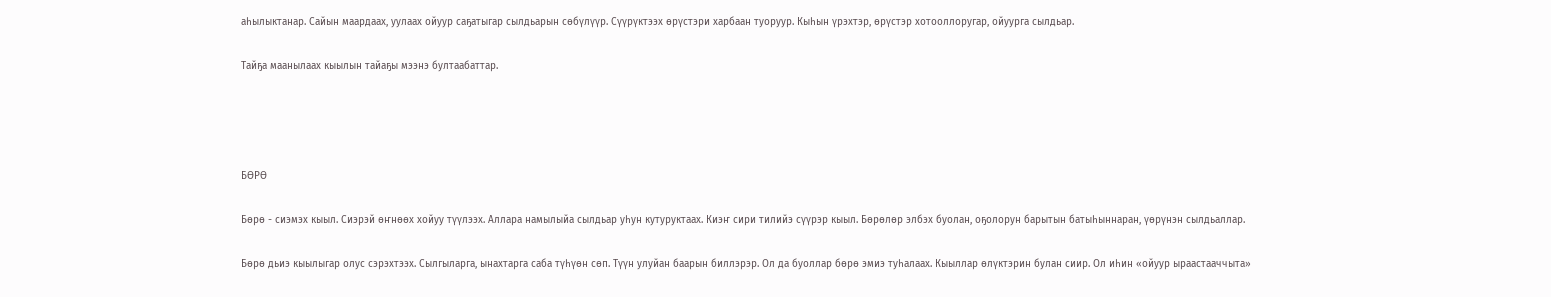аһылыктанар. Сайын маардаах, уулаах ойуур саҕатыгар сылдьарын сөбүлүүр. Сүүрүктээх өрүстэри харбаан туоруур. Кыһын үрэхтэр, өрүстэр хотооллоругар, ойуурга сылдьар.

Тайҕа маанылаах кыылын тайаҕы мээнэ бултаабаттар.




БӨРӨ

Бөрө - сиэмэх кыыл. Сиэрэй өҥнөөх хойуу түүлээх. Аллара намылыйа сылдьар уһун кутуруктаах. Киэҥ сири тилийэ сүүрэр кыыл. Бөрөлөр элбэх буолан, оҕолорун барытын батыһыннаран, үөрүнэн сылдьаллар.

Бөрө дьиэ кыылыгар олус сэрэхтээх. Сылгыларга, ынахтарга саба түһүөн сөп. Түүн улуйан баарын биллэрэр. Ол да буоллар бөрө эмиэ туһалаах. Кыыллар өлүктэрин булан сиир. Ол иһин «ойуур ыраастааччыта»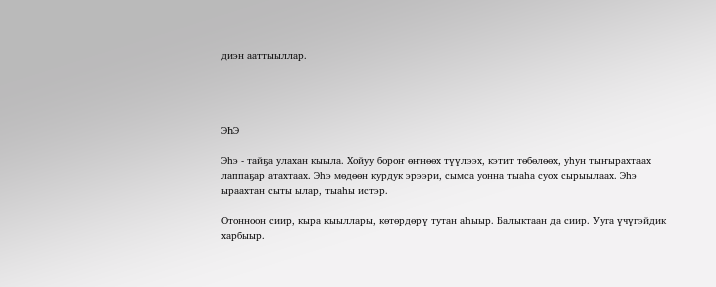диэн ааттыыллар.




ЭҺЭ

Эһэ - тайҕа улахан кыыла. Хойуу бороҥ өҥнөөх түүлээх, кэтит төбөлөөх, уһун тыҥырахтаах лаппаҕар атахтаах. Эһэ мөдөөн курдук эрээри, сымса уонна тыаһа суох сырыылаах. Эһэ ыраахтан сыты ылар, тыаһы истэр.

Отонноон сиир, кыра кыыллары, көтөрдөрү тутан аһыыр. Балыктаан да сиир. Ууга үчүгэйдик харбыыр.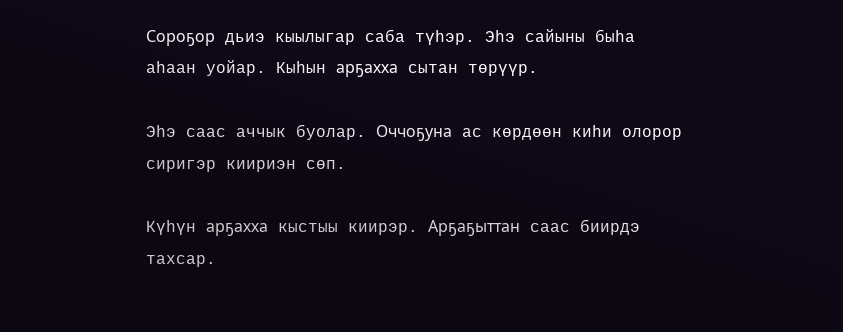Сороҕор дьиэ кыылыгар саба түһэр. Эһэ сайыны быһа аһаан уойар. Кыһын арҕахха сытан төрүүр.

Эһэ саас аччык буолар. Оччоҕуна ас көрдөөн киһи олорор сиригэр киириэн сөп.

Күһүн арҕахха кыстыы киирэр. Арҕаҕыттан саас биирдэ тахсар.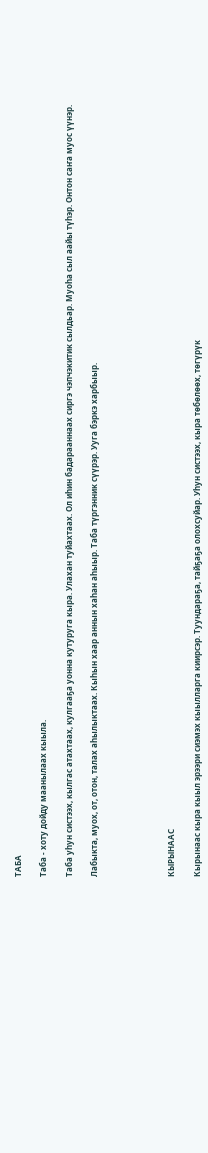ТАБА

Таба - хоту дойду маанылаах кыыла.

Таба уһун систээх, кылгас атахтаах, кулгааҕа уонна кутуруга кыра. Улахан туйахтаах. Ол иһин бадарааннаах сиргэ чэпчэкитик сылдьар. Муоһа сыл аайы түһэр. Онтон саҥа муос үүнэр.

Лабыкта, муох, от, отон, талах аһылыктаах. Кыһын хаар аннын хаһан аһыыр. Таба түргэнник сүүрэр. Ууга бэркэ харбыыр.





КЫРЫНААС

Кырынаас кыра кыыл эрээри сиэмэх кыылларга киирсэр. Туундараҕа, тайҕаҕа олохсуйар. Уһун систээх, кыра төбөлөөх, төгүрүк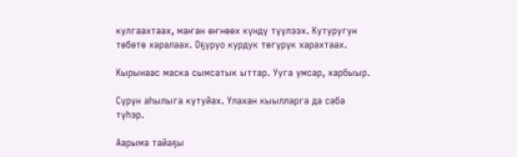кулгаахтаах, маҥан өҥнөөх күндү түүлээх. Кутуругун төбөтө харалаах. Оҕуруо курдук төгүрүк харахтаах.

Кырынаас маска сымсатык ыттар. Ууга умсар, харбыыр.

Сүрүн аһылыга кутуйах. Улахан кыылларга да саба түһэр.

Аарыма тайаҕы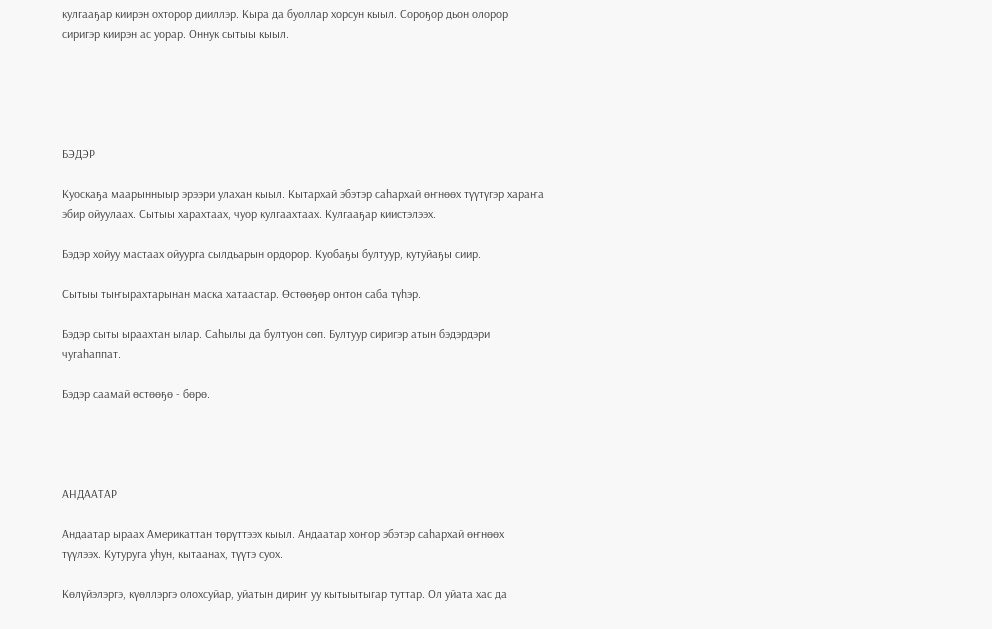кулгааҕар киирэн охторор дииллэр. Кыра да буоллар хорсун кыыл. Сороҕор дьон олорор сиригэр киирэн ас уорар. Оннук сытыы кыыл.





БЭДЭР

Куоскаҕа маарынныыр эрээри улахан кыыл. Кытархай эбэтэр саһархай өҥнөөх түүтүгэр хараҥа эбир ойуулаах. Сытыы харахтаах, чуор кулгаахтаах. Кулгааҕар киистэлээх.

Бэдэр хойуу мастаах ойуурга сылдьарын ордорор. Куобаҕы бултуур, кутуйаҕы сиир.

Сытыы тыҥырахтарынан маска хатаастар. Өстөөҕөр онтон саба түһэр.

Бэдэр сыты ыраахтан ылар. Саһылы да бултуон сөп. Бултуур сиригэр атын бэдэрдэри чугаһаппат.

Бэдэр саамай өстөөҕө - бөрө.




АНДААТАР

Андаатар ыраах Америкаттан төрүттээх кыыл. Андаатар хоҥор эбэтэр саһархай өҥнөөх түүлээх. Кутуруга уһун, кытаанах, түүтэ суох.

Көлүйэлэргэ, күөллэргэ олохсуйар, уйатын дириҥ уу кытыытыгар туттар. Ол уйата хас да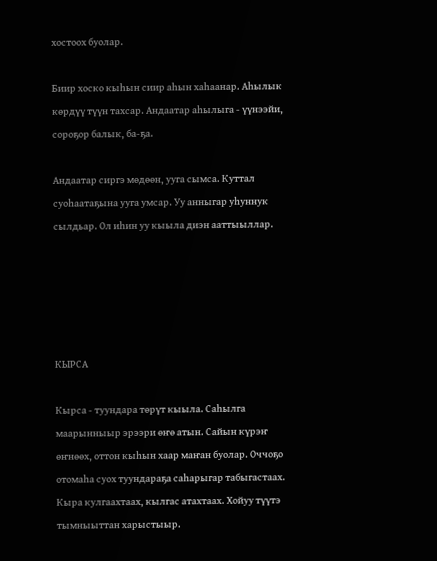хостоох буолар.

Биир хоско кыһын сиир аһын хаһаанар. Аһылык көрдүү түүн тахсар. Андаатар аһылыга - үүнээйи, сороҕор балык, ба-ҕа.

Андаатар сиргэ мөдөөн, ууга сымса. Куттал суоhаатаҕына ууга умсар. Уу анныгар уһуннук сылдьар. Ол иһин уу кыыла диэн ааттыыллар.





КЫРСА

Кырса - туундара төрүт кыыла. Саһылга маарынныыр эрээри өҥө атын. Сайын күрэҥ өҥнөөх, оттон кыһын хаар маҥан буолар. Оччоҕо отомаһа суох туундараҕа саhарыгар табыгастаах. Кыра кулгаахтаах, кылгас атахтаах. Хойуу түүтэ тымныыттан харыстыыр.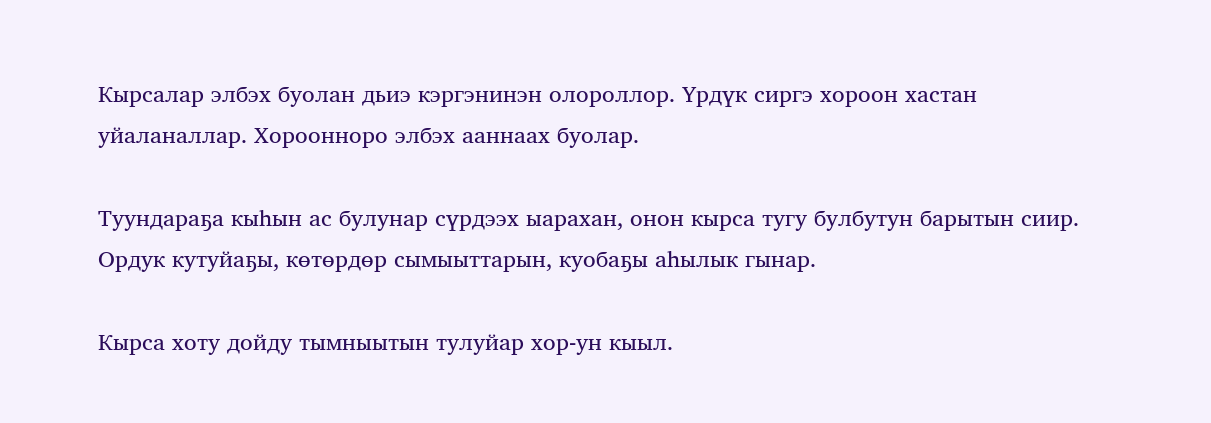Кырсалар элбэх буолан дьиэ кэргэнинэн олороллор. Үрдүк сиргэ хороон хастан уйаланаллар. Хороонноро элбэх ааннаах буолар.

Туундараҕа кыһын ас булунар сүрдээх ыарахан, онон кырса тугу булбутун барытын сиир. Ордук кутуйаҕы, көтөрдөр сымыыттарын, куобаҕы аһылык гынар.

Кырса хоту дойду тымныытын тулуйар хор-ун кыыл.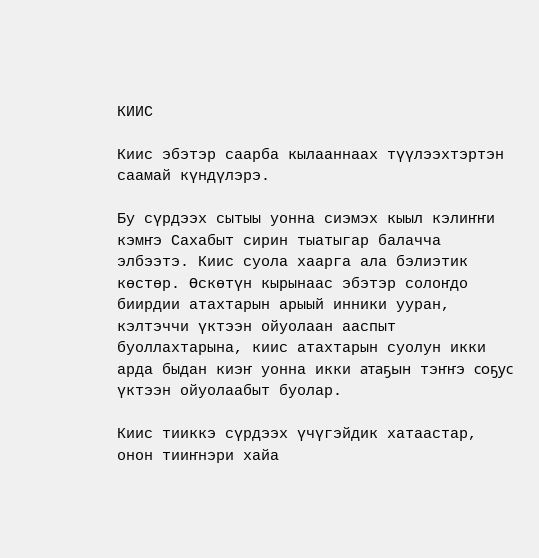КИИС

Киис эбэтэр саарба кылааннаах түүлээхтэртэн саамай күндүлэрэ.

Бу сүрдээх сытыы уонна сиэмэх кыыл кэлиҥҥи кэмҥэ Сахабыт сирин тыатыгар балачча элбээтэ. Киис суола хаарга ала бэлиэтик көстөр. Өскөтүн кырынаас эбэтэр солоҥдо биирдии атахтарын арыый инники ууран, кэлтэччи үктээн ойуолаан ааспыт буоллахтарына, киис атахтарын суолун икки арда быдан киэҥ уонна икки атаҕын тэҥҥэ соҕус үктээн ойуолаабыт буолар.

Киис тииккэ сүрдээх үчүгэйдик хатаастар, онон тииҥнэри хайа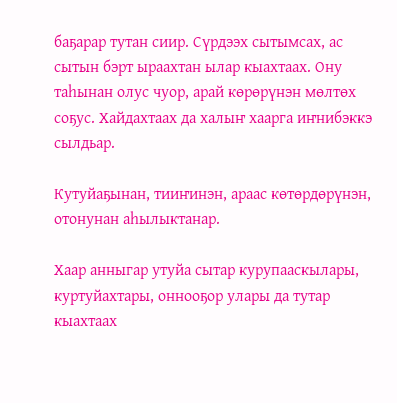баҕарар тутан сиир. Сүрдээх сытымсах, ас сытын бэрт ыраахтан ылар кыахтаах. Ону таһынан олус чуор, арай көрөрүнэн мөлтөх соҕус. Хайдахтаах да халыҥ хаарга иҥнибэккэ сылдьар.

Кутуйаҕынан, тииҥинэн, араас көтөрдөрүнэн, отонунан аһылыктанар.

Хаар анныгар утуйа сытар курупааскылары, куртуйахтары, оннооҕор улары да тутар кыахтаах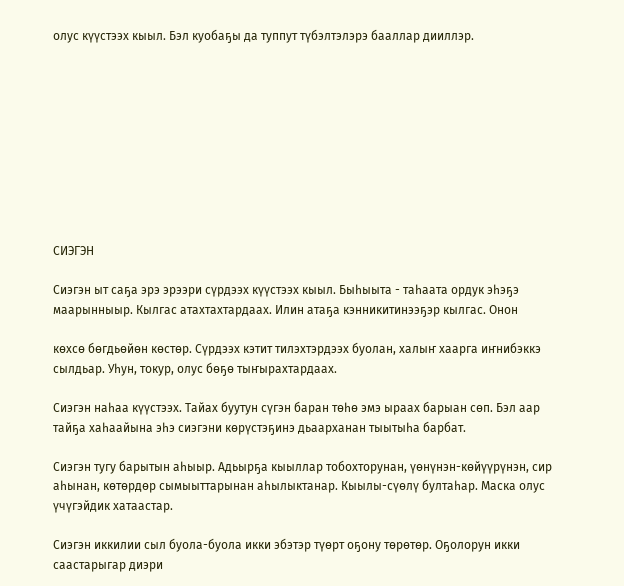олус күүстээх кыыл. Бэл куобаҕы да туппут түбэлтэлэрэ бааллар дииллэр.










СИЭГЭН

Сиэгэн ыт саҕа эрэ эрээри сүрдээх күүстээх кыыл. Быһыыта - таһаата ордук эһэҕэ маарынныыр. Кылгас атахтахтардаах. Илин атаҕа кэнникитинээҕэр кылгас. Онон

көхсө бөгдьөйөн көстөр. Сүрдээх кэтит тилэхтэрдээх буолан, халыҥ хаарга иҥнибэккэ сылдьар. Уһун, токур, олус бөҕө тыҥырахтардаах.

Сиэгэн наһаа күүстээх. Тайах буутун сүгэн баран төһө эмэ ыраах барыан сөп. Бэл аар тайҕа хаһаайына эһэ сиэгэни көрүстэҕинэ дьаарханан тыытыһа барбат.

Сиэгэн тугу барытын аһыыр. Адьырҕа кыыллар тобохторунан, үөнүнэн-көйүүрүнэн, сир аһынан, көтөрдөр сымыыттарынан аһылыктанар. Кыылы-сүөлү бултаһар. Маска олус үчүгэйдик хатаастар.

Сиэгэн иккилии сыл буола-буола икки эбэтэр түөрт оҕону төрөтөр. Оҕолорун икки саастарыгар диэри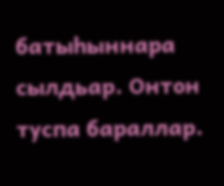батыһыннара сылдьар. Онтон туспа бараллар.